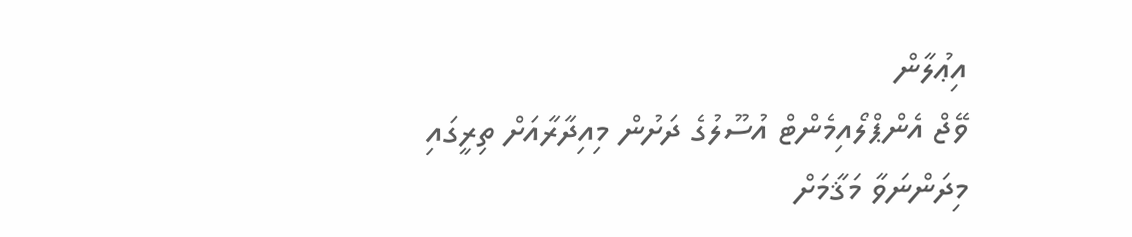އިޢުލާން
ވޭޖް އެންޕްލޯއިމެންޓް އުސޫލުގެ ދަށުން މިއިދާރާއަށް ތިރީގައި މިދަންނަވާ މަޤާމަށް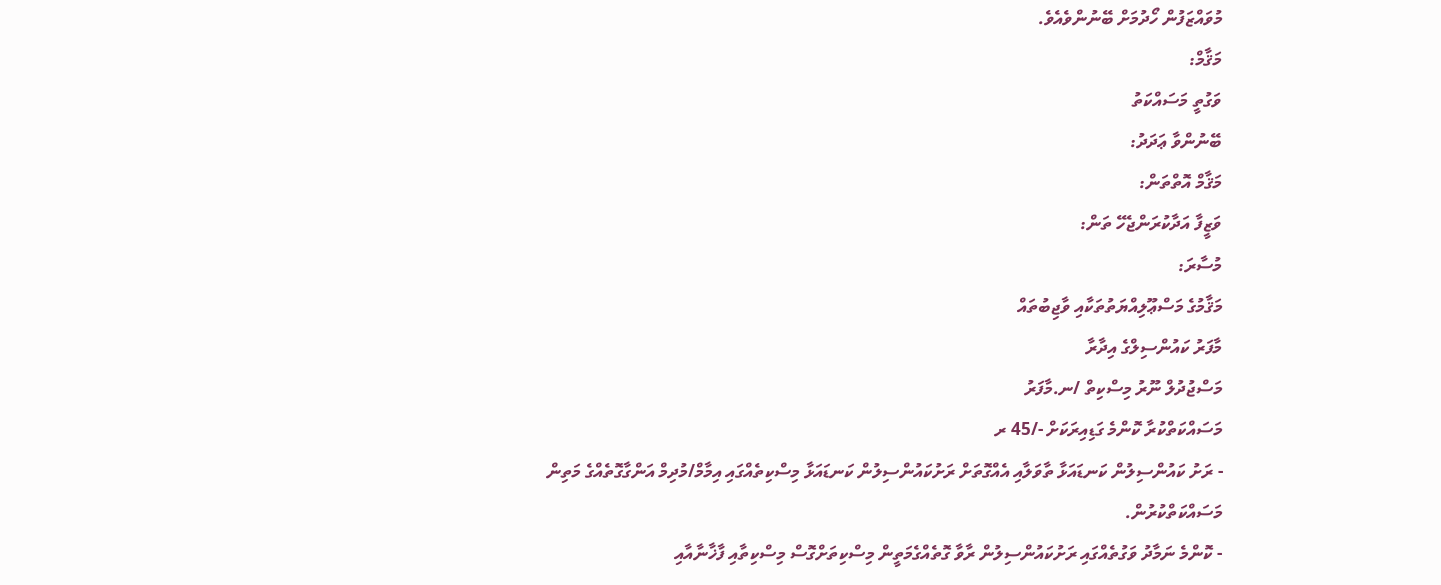މުވައްޒަފުން ހޯދުމަށް ބޭނުންވެއެވެ.
މަޤާމް:
ވަގުތީ މަސައްކަތު
ބޭނުންވާ ޢަދަދު:
މަޤާމް އޮތްތަން:
ވަޒީފާ އަދާކުރަންޖެހޭ ތަން:
މުސާރަ:
މަޤާމުގެ މަސްޢޫލިއްޔަތުތަކާއި ވާޖިބުތައް
މާފަރު ކައުންސިލްގެ އިދާރާ
މަސްޖުދުލް ނޫރު މިސްކިތް /ނ.މާފަރު
މަސައްކަތްކުރާ ކޮންމެ ގަޑިއިރަކަށް -/45 ރ
- ރަށު ކައުންސިލުން ކަނޑައަޅާ ތާވަލާއި އެއްގޮތަށް ރަށުކައުންސިލުން ކަނޑައަޅާ މިސްކިތެއްގައި އިމާމް/މުދިމް އަންގާގޮތެއްގެ މަތިން މަސައްކަތްކުރުން.
- ކޮންމެ ނަމާދު ވަގުތެއްގައި ރަށުކައުންސިލުން ރާވާ ގޮތެއްގެމަތީން މިސްކިތަށްގޮސް މިސްކިތާއި ފާޚާނާއާއި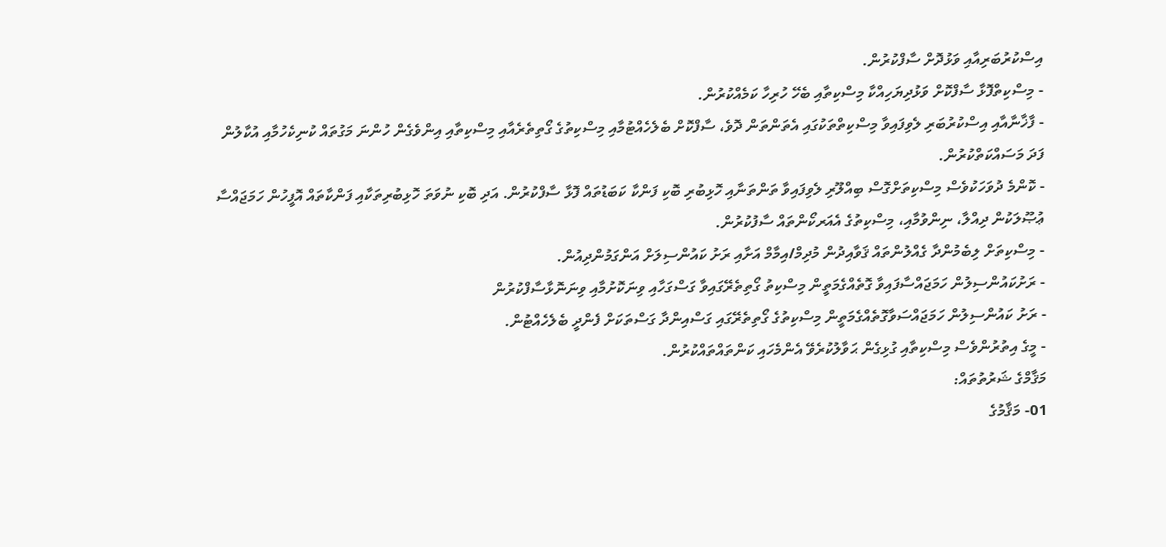އިސްކުރުބަރިއާއި ވަޅުދޮށް ސާފްކުރުން.
- މިސްކިތްފޮޅާ ސާފްކޮށް ވަޅުދިޔަހިއްކާ މިސްކިތާއި ބެހޭ ހުރިހާ ކަމެއްކުރުން.
- ފާޚާނާއާއި އިސްކުރުބަރި ލެވިފައިވާ މިސްކިތްތަކުގައި އެތަންތަން ދޮވެ، ސާފްކޮށް ބެލެހެއްޓުމާއި މިސްކިތުގެ ގޯތިތެރެއާއި މިސްކިތާއި އިންވެގެން ހުންނަ މަގުތައް ކުނިކެހުމާއި އުކާލުން ފަދަ މަސައްކަތްކުރުން.
- ކޮންމެ ދުވަހަކުވެސް މިސްކިތަށްގޮސް ބިއްލޫރި ލެވިފައިވާ ތަންތަނާއި ހޮޅިބުރި ބޮކި ފަންކާ ކަބަޑުތައް ފޮޅާ ސާފްކުރުން. އަދި ބޮކި ނުވަތަ ހޮޅިބުރިތަކާއި ފަންކާތައް އޮފީހުން ހަމަޖައްސާ ޢުޞޫލަކުން ދިއްލާ، ނިންވުމާއި، މިސްކިތުގެ އެއަރކޯންތައް ސާފުކުރުން.
- މިސްކިތަށް ލިބެމުންދާ ގެއްލުންތައް ޤަވާއިދުން މުދިމް/އިމާމް އަށާއި ރަށު ކައުންސިލަށް އަންގަމުންދިއުން.
- ރަށުކައުންސިލުން ހަމަޖައްސާފައިވާ ގޮތެއްގެމަތީން މިސްކިތު ގޯތިތެރޭގައިވާ ގަސްގަހާއި ވިނަކޮށުމާއި ވިނަނޮޅާސާފްކުރުން
- ރަށު ކައުންސިލުން ހަމަޖައްސަވާގޮތެއްގެމަތީން މިސްކިތުގެ ގޯތިތެރޭގައި ގަސްއިންދާ ގަސްތަކަށް ފެންދީ ބެލެހެއްޓުން.
- މީގެ އިތުރުންވެސް މިސްކިތާއި ގުޅިގެން ޙަވާލުކުރެވޭ އެންމެހައި ކަންތައްތައްކުރުން.
މަޤާމްގެ ޝަރުތުތައް:
01- މަޤާމުގެ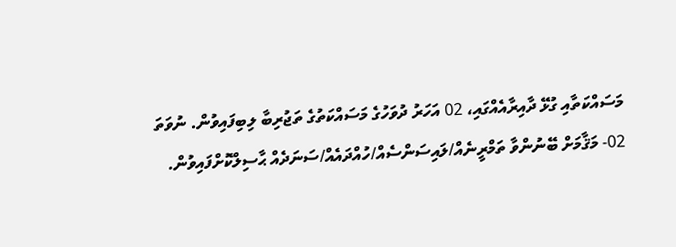މަސައްކަތާއި ގުޅޭ ދާއިރާއެއްގައި، 02 އަހަރު ދުވަހުގެ މަސައްކަތުގެ ތަޖުރިބާ ލިބިފައިވުން. ނުވަތަ
02- މަޤާމަށް ބޭނުންވާ ތަމްރީނެއް/ލައިސަންސެއް/ހުއްދައެއް/ސަނަދެއް ޙާސިލްކޮށްފައިވުން.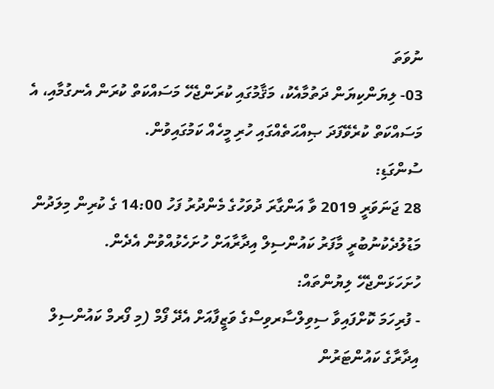ނުވަތަ
03- ލިޔަންކިޔަން ދަތުމާއެކު، މަޤާމުގައި ކުރަންޖެހޭ މަސައްކަތް ކުރަން އެނގުމާއި، އެ މަސައްކަތް ކުރެވޭފަދަ ޞިއްޙަތެއްގައި ހުރި މީހެއް ކަމުގައިވުން.
ސުންގަޑި:
28 ޖަނަވަރީ 2019 ވާ އަންގާރަ ދުވަހުގެ މެންދުރު ފަހު 14:00 ގެ ކުރިން މިލަދުން މަޑުލުދެކުނުބުރީ މާފަރު ކައުންސިލް އިދާރާއަށް ހުށަހެޅުއްވުން އެދެން.
ހުށަހަޅަންޖެހޭ ލިޔުންތައް:
- ފުރިހަމަ ކޮށްފައިވާ ސިވިލްސާރވިސްގެ ވަޒީފާއަށް އެދޭ ފޯމް (މި ފޯރމް ކައުންސިލް އިދާރާގެ ކައުންޓަރުން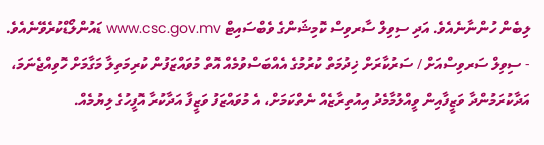ލިބެން ހުންނާނެއެވެ. އަދި ސިވިލް ސާރވިސް ކޮމިޝަންގެ ވެބްސައިޓް www.csc.gov.mv ޑައުންލޯޑްކުރެވޭނެއެވެ.
- ސިވިލް ސަރވިސްއަށް / ސަރުކާރަށް ޚިދުމަތް ކުރުމުގެ އެއްބަސްވުމެއް އޮތް މުވައްޒަފުން ކުރިމަތިލާ މަގާމަށް ހޮވިއްޖެނަމަ، އަދާކުރަމުންދާ ވަޒީފާއިން ވީއްލުމާމެދު އިއުތިރާޒެއް ނެތްކަމަށް، އެ މުވައްޒަފު ވަޒީފާ އަދާކުރާ އޮފީހުގެ ލިޔުމެއް.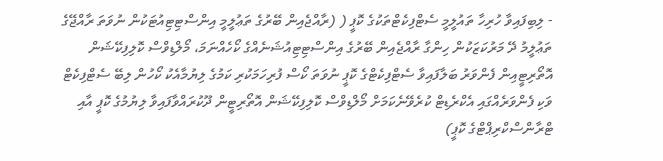- ލިބިފައިވާ ހުރިހާ ތައުލީމީ ސެޓްފިކެޓްތަކުގެ ކޮޕީ ( (ރާއްޖެއިން ބޭރުގެ ތަޢުލީމީ އިންސްޓިޓިއުޓަކުން ނުވަތަ ރާއްޖޭގެ ތަޢުލީމު ދޭ މަރުކަޒަކުން ހިންގާ ރާއްޖެއިން ބޭރުގެ އިންސްޓިޓިއުޝަނެއްގެ ކޯހެއްނަމަ، މޯލްޑިވްސް ކޮލިފިކޭޝަން އޮތޯރިޓީއިން ފެންވަރު ބަލާފައިވާ ސެޓްފިކެޓްގެ ކޮޕީ ނުވަތަ ކޯސް ފުރިހަމަކުރި ކަމުގެ ލިޔުމާއެކު ކޯހުން ލިބޭ ސެޓްފިކެޓް ވަކި ފެންވަރެއްގައި އެކްރެޑިޓް ކުރެވޭނެކަމަށް މޯލްޑިވްސް ކޮލިފިކޭޝަން އޮތޯރިޓީން ދޫކުރައްވާފައިވާ ލިޔުމުގެ ކޮޕީ އާއި ޓްރާންސްކްރިޕްޓްގެ ކޮޕީ)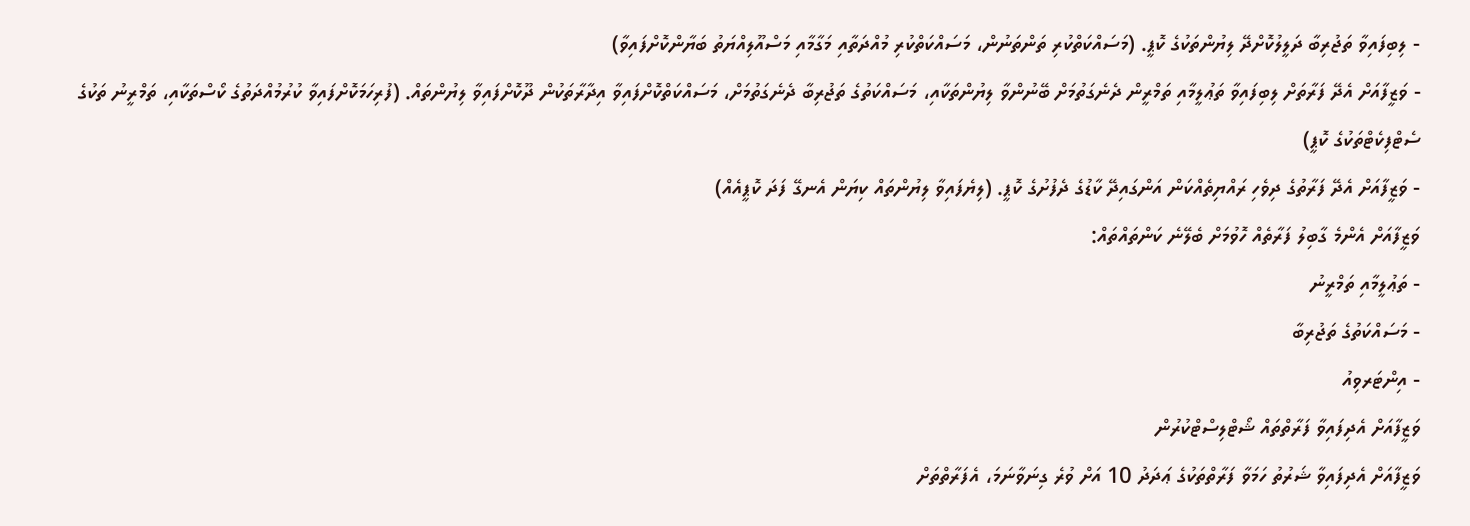- ލިބިފައިވާ ތަޖުރިބާ ދަލީލުކޮށްދޭ ލިޔުންތަކުގެ ކޮޕީ. (މަސައްކަތްކުރި ތަންތަނުން، މަސައްކަތްކުރި މުއްދަތާއި މަގާމާއި މަސްއޫލިއްޔަތު ބަޔާންކޮށްފައިވާ)
- ވަޒީފާއަށް އެދޭ ފަރާތަށް ލިބިފައިވާ ތަޢުލީމާއި ތަމްރީން ދެނެގަތުމަށް ބޭނުންވާ ލިޔުންތަކާއި، މަސައްކަތުގެ ތަޖުރިބާ ދެނެގަތުމަށް، މަސައްކަތްކޮށްފައިވާ އިދާރާތަކުން ދޫކޮށްފައިވާ ލިޔުންތައް. (ފުރިހަމަކޮށްފައިވާ ކުރުމުއްދަތުގެ ކޯސްތަކާއި، ތަމްރީނު ތަކުގެ ސެޓްފިކެޓްތަކުގެ ކޮޕީ)
- ވަޒީފާއަށް އެދޭ ފަރާތުގެ ދިވެހި ރައްޔިތެއްކަން އަންގައިދޭ ކާޑުގެ ދެފުށުގެ ކޮޕީ. (ލިޔެފައިވާ ލިޔުންތައް ކިޔަން އެނގޭ ފަދަ ކޮޕީއެއް)
ވަޒީފާއަށް އެންމެ ގާބިލު ފަރާތެއް ހޮވުމަށް ބެލޭނެ ކަންތައްތައް:
- ތަޢުލީމާއި ތަމްރީނު
- މަސައްކަތުގެ ތަޖުރިބާ
- އިންޓަރވިއު
ވަޒީފާއަށް އެދިފައިވާ ފަރާތްތައް ޝޯޓްލިސްޓްކުރުން
ވަޒީފާއަށް އެދިފައިވާ ޝަރުތު ހަމަވާ ފަރާތްތަކުގެ ޢަދަދު 10 އަށް ވުރެ ގިނަވާނަމަ، އެފަރާތްތަށް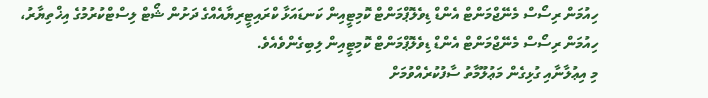ހިއުމަން ރިސޯސް މެނޭޖްމަންޓް އެންޑް ޑިވެލޮޕްމަންޓް ކޮމިޓީއިން ކަނޑައަޅާ ކްރައިޓީރިޔާއެއްގެ ދަށުން ޝޯޓް ލިސްޓްކުރުމުގެ އިޚްތިޔާރު، ހިއުމަން ރިސޯސް މެނޭޖްމަންޓް އެންޑް ޑިވެލޮޕްމަންޓް ކޮމިޓީއިން ލިބިގެންވެއެވެ.
މި އިޢުލާނާއި ގުޅިގެން މަޢުލޫމާތު ސާފުކުރެއްވުމަށް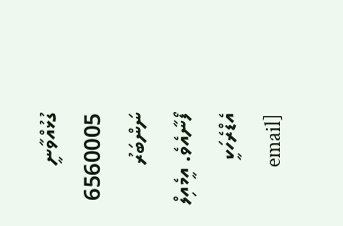ގުޅުއްވާނީ 6560005 ނަންބަރު ފޯނާއެވެ. އީމެއިލް އެޑްރެހަކީ [email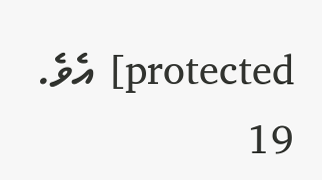protected] އެވެ.
19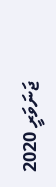ޖަނަވަރީ 2020